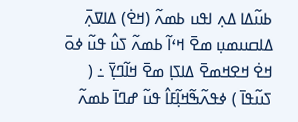ߕߎ߬ߡߊ ߡߍ߲ ߊߟߎ ߕߘߍ߬ (ߞߐ߭) ߡߊߜߍ߲߫ ߡߊߛߎߘߎ߲ ߘߐ߫ ߞߵߊ߬ ߕߘߍ߬ ߖߎ߮ ߟߎ߬ ߦߋ߫ ߞߐ߭ ߞߐߞߘߐ߫ ߡߊߖߊ߲ ߘߐ߫ ߞߊ߬ߣߌ߲߫ ߸ ( ߖߎ߬ߟߊ߫ ) ߦߟߍ߬ߒ߬ߞߊ߲߬ߓߊ߮ ߟߎ߬ ߝߣߊ߫ ߕߘߍ߬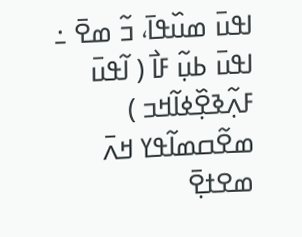ߊߟߎ߫ ߘߎ߰ߟߊ߫، ߏ߬ ߘߐ߫ ߸ ߊߟߎ߫ ߕߎ߲߬ ߓߊ߯ ( ߊ߬ߟߎ߫ ߓߍ߲߬ߢߐ߲߰ߦߊ߬ߞߏ ) ߘߐ߬ߛߘߊ߬ߟߌ ߞߍ߫ ߘߐߙߐ߲߫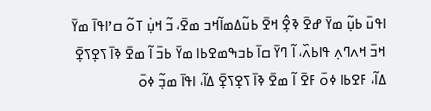ߊߟߎ߫ ߕߎ߲߬ ߘߌ߫ ߝߐ߫ ߢߐ߲߮ ߞߐ߫ ߕߎ߬ߡߘߊ߬ߞߏ ߘߐ߫، ߏ߬ ߞߎ߲߭ ߠߋ߬ ߛߴߊߟߊ߫ ߘߌ߫ ߞߏ߫ ߞߍߣߍ߲ ߟߊߕߍ߰، ߊ߬ ߣߌ߫ ߛߊ߫ ߕߏߒߘߐߕߊ ߘߌ߫ ߕߏ߫ ߊ߬ ߘߐ߫ ߢߊ߫ ߖߐ߲ߖߐ߲߫ ߡߊ߬، ߓߐߕߊ ߦߋ߫ ߓߐ߫ ߊ߬ ߘߐ߫ ߢߊ߫ ߖߐ߲ߖߐ߲߫ ߡߊ߬، ߊߟߊ߫ ߘߏ߲߬ ߦߋ߫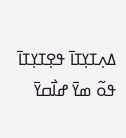ߡߍ߲ߠߌ߲ߠߊ߫ ߟߐ߲ߠߌ߲ߠߊ߫ ߟߋ߬ ߘߌ߫ ߝߊ߯ߛߌ߫